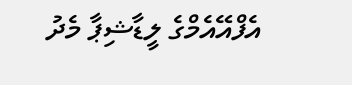އެފްއޭއެމްގެ ލީޑާޝިޕާ މެދު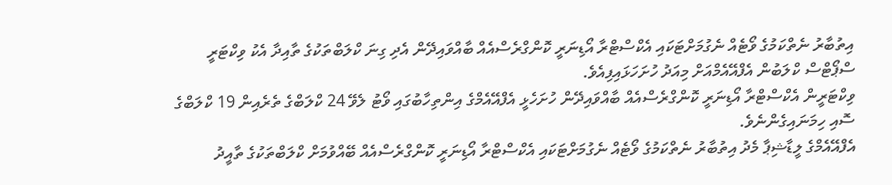އިތުބާރު ނެތްކަމުގެ ވޯޓެއް ނެގުމަށްޓަކައި އެކްސްޓްރާ އޯޑިނަރީ ކޮންގްރެސްއެއް ބާއްވައިދޭން އެދި ގިނަ ކްލަބްތަކުގެ ތާއިދާ އެކު ވިކްޓަރީ ސްޕޯޓްސް ކްލަބުން އެފްއޭއެމްއަށް މިއަދު ހުށަހަޅައިފިއެވެ.
ވިކްޓަރީން އެކްސްޓްރާ އޯޑިނަރީ ކޮންގްރެސްއެއް ބާއްވައިދޭން ހުށަހެޅީ އެފްއޭއެމްގެ އިންތިހާބުގައި ވޯޓު ލެވޭ 24 ކްލަބްގެ ތެރެއިން 19 ކްލަބްގެ ސޮއި ހިމަނައިގެންނެވެ.
އެފްއޭއެމްގެ ލީޑާޝިޕާ މެދު އިތުބާރު ނެތްކަމުގެ ވޯޓެއް ނެގުމަށްޓަކައި އެކްސްޓްރާ އޯޑިނަރީ ކޮންގްރެސްއެއް ބޭއްވުމަށް ކްލަބްތަކުގެ ތާއީދު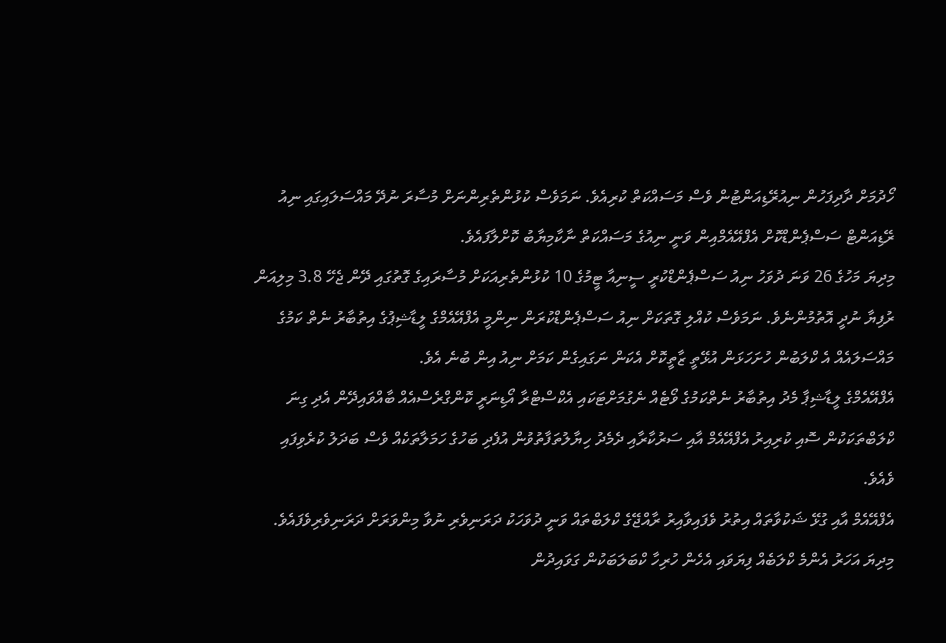ހޯދުމަށް ދާދިފަހުން ނިއުރޭޑިއަންޓުން ވެސް މަސައްކަތް ކުރިއެވެ. ނަމަވެސް ކުޅުންތެރިންނަށް މުސާރަ ނުދޭ މައްސަލައިގައި ނިއު ރޭޑިއަންޓް ސަސްޕެންޑްކޮށް އެފްއޭއެމްއިން ވަނީ ނިއުގެ މަސައްކަތް ނާކާމިޔާބު ކޮށްލާފައެވެ.
މިދިޔަ މަހުގެ 26 ވަނަ ދުވަހު ނިއު ސަސްޕެންޑްކުރީ ސީނިއާ ޓީމުގެ 10 ކުޅުންތެރިއަކަށް މުސާރައިގެ ގޮތުގައި ދޭން ޖެހޭ 3.8 މިލިއަން ރުފިޔާ ނުދީ އޮތުމުންނެވެ. ނަމަވެސް ކުއްލި ގޮތަކަށް ނިއު ސަސްޕެންޑްކުރަން ނިންމީ އެފްއޭއެމްގެ ލީޑާޝިޕުގެ އިތުބާރު ނެތް ކަމުގެ މައްސަލައެއް އެ ކްލަބުން ހުށަހަޅަން އުޅޭތީ ޒާތީކޮށް އެކަން ނަގައިގެން ކަމަށް ނިއު އިން ބުނެ އެވެ.
އެފްއޭއެމްގެ ލީޑާޝިޕާ މެދު އިތުބާރު ނެތްކަމުގެ ވޯޓެއް ނެގުމަށްޓަކައި އެކްސްޓްރާ އޯޑިނަރީ ކޮންގްރެސްއެއް ބާއްވައިދޭން އެދި ގިނަ ކްލަބްތަކަކުން ސޮއި ކުރިއިރު އެފްއޭއެމް އާއި ސަރުކާރާއި ދެމެދު ހިޔާލުތަފާތުވުން އުފެދި ބަހުގެ ހަމަލާތަކެއް ވެސް ބަދަލު ކުރެވިފައި ވެއެވެ.
އެފްއޭއެމް އާއި ގުޅޭ ޝަކުވާތައް އިތުރު ވެފައިވާއިރު ރާއްޖޭގެ ކްލަބްތައް ވަނީ ދުވަހަކު ދަރަނިވެރި ނުވާ މިންވަރަށް ދަރަނިވެރިވެފައެވެ. މިދިޔަ އަހަރު އެންމެ ކްލަބެއް ފިޔަވައި އެހެން ހުރިހާ ކްބަލަބަކުން ގަވައިދުން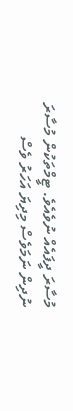މުސާރަ ދީފައެއް ނުވެއެވެ. ޓީމްތަކުން މުސާރަ ނުދިން ނަމަވެސް މިދިޔަ އަހަރު ވެސް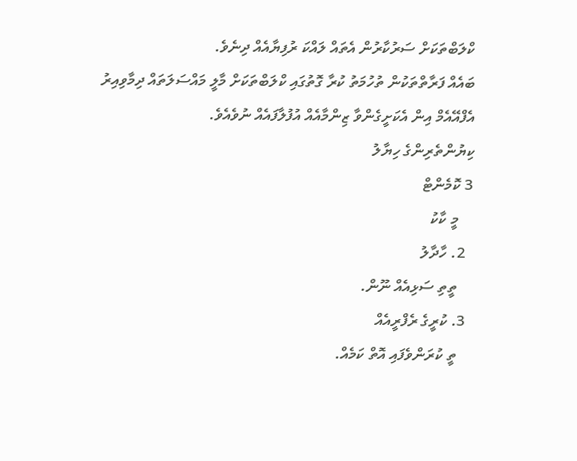ކްލަބްތަކަށް ސަރުކާރުން އެތައް ލައްކަ ރުފިޔާއެއް ދިނެވެ.
ބައެއް ފަރާތްތަކުން ތުހުމަތު ކުރާ ގޮތުގައި ކްލަބްތަކަށް މާލީ މައްސަލަތައް ދިމާވިއިރު އެފްއޭއެމް އިން އެކަށީގެންވާ ޒިންމާއެއް އުފުލާފައެއް ނުވެއެވެ.
ކިޔުންތެރިންގެ ހިޔާލު
3 ކޮމެންޓް
    މީ ކާކު
  2. ހާދާލު
    ތީތި ސަޅިއެއް ނޫން.
  3. ކުރީގެ ރެފްރީއެއް
    ތީ ކުރަންވެފައި އޮތް ކަމެއް.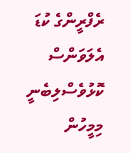ރެފްރީންގެ ކުޑަ އެލަވަންސް ކޮޅުވެސްލިބެނީ މިމީހުން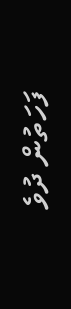ފަހަތުން ދުވެ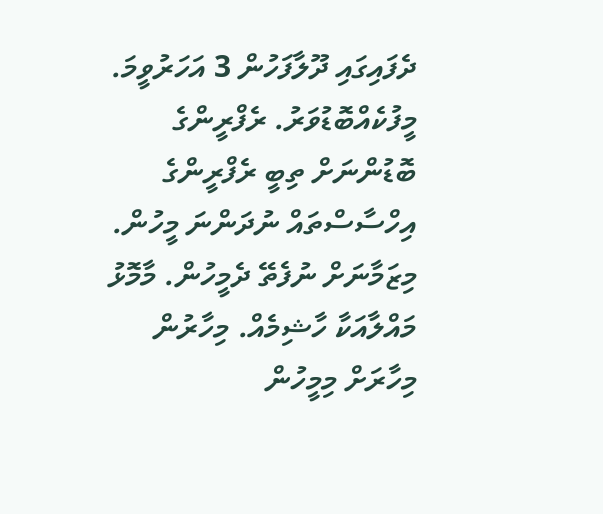ދެފައިގައި ދޫލާފަހުން 3 އަހަރުވީމަ. މީފުކެއްބޮޑުވަރު. ރެފްރީންގެ ބޮޑުންނަށް ތިބީ ރެފްރީންގެ އިހްސާސްތައް ނުދަންނަ މީހުން. މިޒަމާނަށް ނުފެތޭ ދެމީހުން. މާމޮޅު މައްލާއަކާ ހާޝިމެއް. މިހާރުން މިހާރަށް މިމީހުން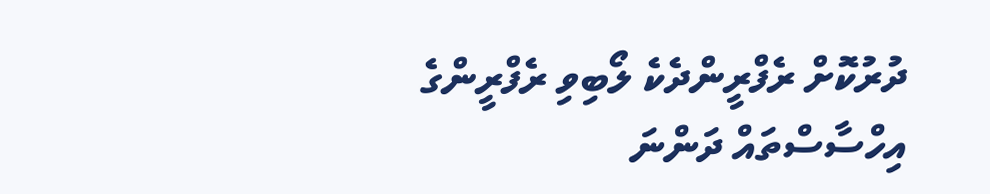ދުރުކޮށް ރެފްރީންދެކެ ލޯބިވި ރެފްރީންގެ އިހްސާސްތައް ދަންނަ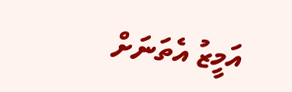އަމީޒު އެތަނަށް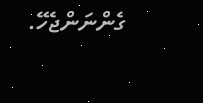ގެންނަންޖެހޭ.